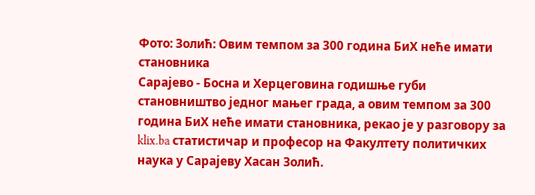Фото: Золић: Овим темпом за 300 година БиХ неће имати становника
Сарајево - Босна и Херцеговина годишње губи становништво једног мањег града, а овим темпом за 300 година БиХ неће имати становника, рекао је у разговору за klix.ba статистичар и професор на Факултету политичких наука у Сарајеву Хасан Золић.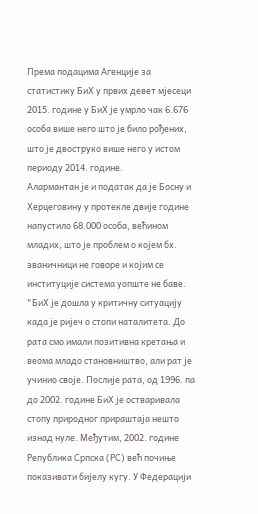Према подацима Агенције за статистику БиХ у првих девет мјесеци 2015. године у БиХ је умрло чак 6.676 особа више него што је било рођених, што је двоструко више него у истом периоду 2014. године.
Алармантан је и податак да је Босну и Херцеговину у протекле двије године напустило 68.000 особа, већином младих, што је проблем о којем бх. званичници не говоре и којим се институције система уопште не баве.
"БиХ је дошла у критичну ситуацију када је ријеч о стопи наталитета. До рата смо имали позитивна кретања и веома младо становништво, али рат је учинио своје. Послије рата, од 1996. па до 2002. године БиХ је остваривала стопу природног прираштаја нешто изнад нуле. Међутим, 2002. године Република Српска (РС) већ почиње показивати бијелу кугу. У Федерацији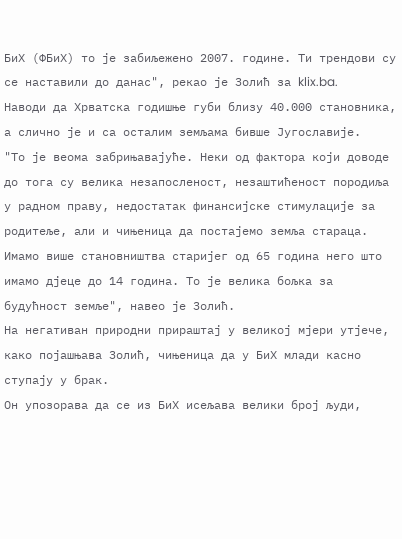БиХ (ФБиХ) то је забиљежено 2007. године. Ти трендови су се наставили до данас", рекао је Золић за klix.ba.
Наводи да Хрватска годишње губи близу 40.000 становника, а слично је и са осталим земљама бивше Југославије.
"То је веома забрињавајуће. Неки од фактора који доводе до тога су велика незапосленост, незаштићеност породиља у радном праву, недостатак финансијске стимулације за родитеље, али и чињеница да постајемо земља стараца. Имамо више становништва старијег од 65 година него што имамо дјеце до 14 година. То је велика бољка за будућност земље", навео је Золић.
На негативан природни прираштај у великој мјери утјече, како појашњава Золић, чињеница да у БиХ млади касно ступају у брак.
Он упозорава да се из БиХ исељава велики број људи,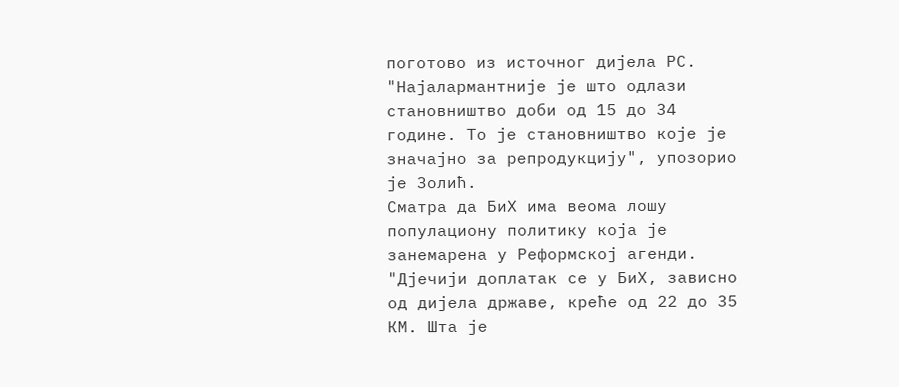поготово из источног дијела РС.
"Најалармантније је што одлази становништво доби од 15 до 34 године. То је становништво које је значајно за репродукцију", упозорио је Золић.
Сматра да БиХ има веома лошу популациону политику која је занемарена у Реформској агенди.
"Дјечији доплатак се у БиХ, зависно од дијела државе, креће од 22 до 35 КМ. Шта је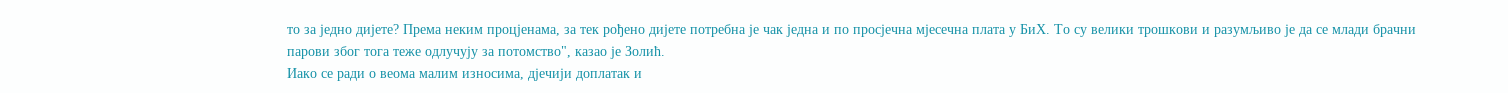то за једно дијете? Према неким процјенама, за тек рођено дијете потребна је чак једна и по просјечна мјесечна плата у БиХ. То су велики трошкови и разумљиво је да се млади брачни парови због тога теже одлучују за потомство", казао је Золић.
Иако се ради о веома малим износима, дјечији доплатак и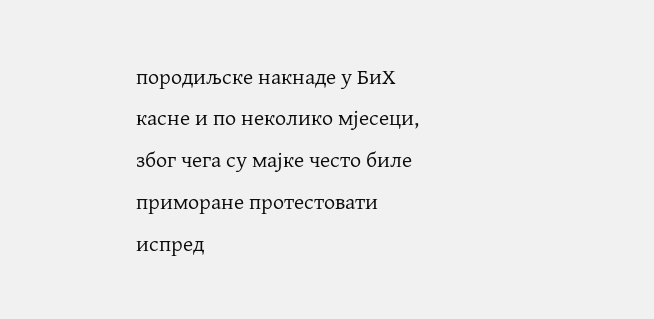породиљске накнаде у БиХ касне и по неколико мјесеци, због чега су мајке често биле приморане протестовати испред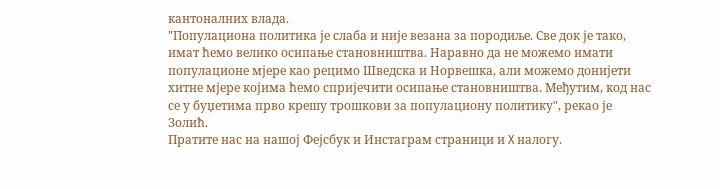кантоналних влада.
"Популациона политика је слаба и није везана за породиље. Све док је тако, имат ћемо велико осипање становништва. Наравно да не можемо имати популационе мјере као рецимо Шведска и Норвешка, али можемо донијети хитне мјере којима ћемо спријечити осипање становништва. Међутим, код нас се у буџетима прво крешу трошкови за популациону политику", рекао је Золић.
Пратите нас на нашој Фејсбук и Инстаграм страници и X налогу.